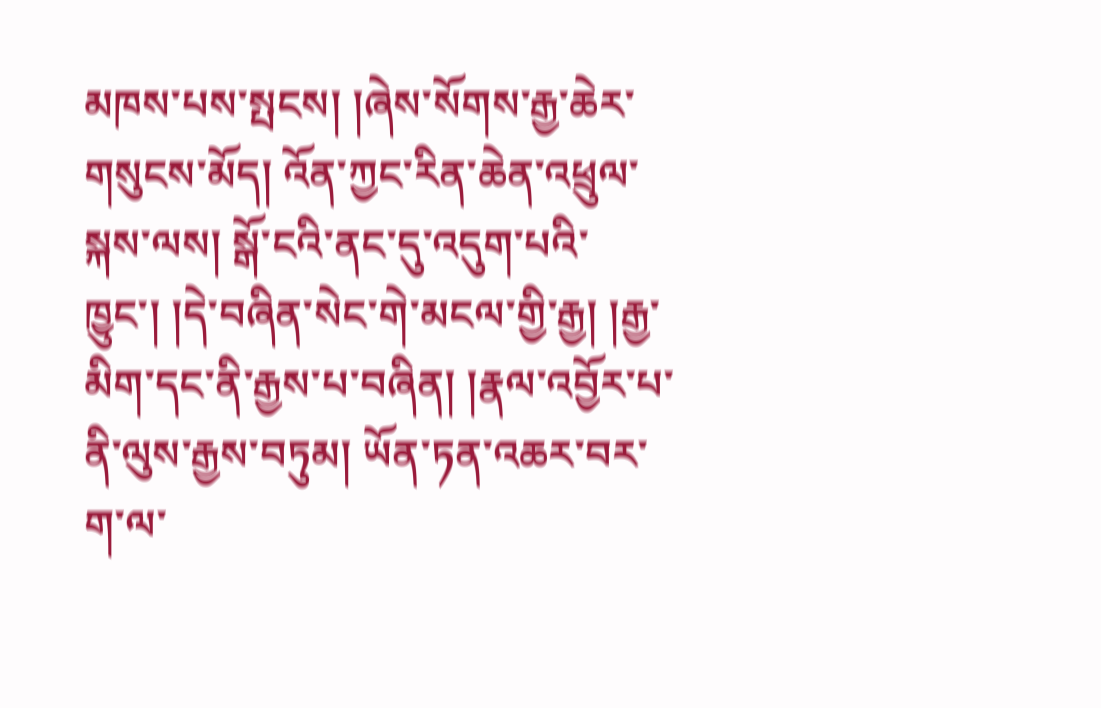མཁས་པས་སྤངས། །ཞེས་སོགས་རྒྱ་ཆེར་གསུངས་མོད། འོན་ཀྱང་རིན་ཆེན་འཕྲུལ་སྐས་ལས། སྒོ་ངའི་ནང་དུ་འདུག་པའི་ཁྱུང་། །དེ་བཞིན་སེང་གེ་མངལ་གྱི་རྒྱ། །རྒྱ་མིག་དང་ནི་རྒྱས་པ་བཞིན། །རྣལ་འབྱོར་པ་ནི་ལུས་རྒྱས་བཏུམ། ཡོན་ཏན་འཆར་བར་ག་ལ་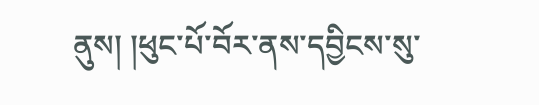ནུས། །ཕུང་པོ་བོར་ནས་དབྱིངས་སུ་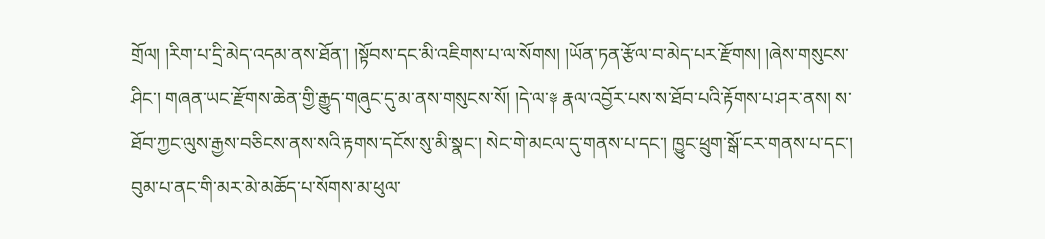གྲོལ། །རིག་པ་དྲི་མེད་འདམ་ནས་ཐོན་། །སྟོབས་དང་མི་འཇིགས་པ་ལ་སོགས། །ཡོན་ཏན་རྩོལ་བ་མེད་པར་རྫོགས། །ཞེས་གསུངས་ཤིང་། གཞན་ཡང་རྫོགས་ཆེན་གྱི་རྒྱུད་གཞུང་དུ་མ་ནས་གསུངས་སོ། །དེ་ལ་༈ རྣལ་འབྱོར་པས་ས་ཐོབ་པའི་རྟོགས་པ་ཤར་ནས། ས་ཐོབ་ཀྱང་ལུས་རྒྱས་བཅིངས་ནས་སའི་རྟགས་དངོས་སུ་མི་སྣང་། སེང་གེ་མངལ་དུ་གནས་པ་དང་། ཁྱུང་ཕྲུག་སྒོ་ངར་གནས་པ་དང་། བུམ་པ་ནང་གི་མར་མེ་མཆོད་པ་སོགས་མ་ཕུལ་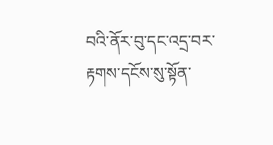བའི་ནོར་བུ་དང་འདྲ་བར་རྟགས་དངོས་སུ་སྟོན་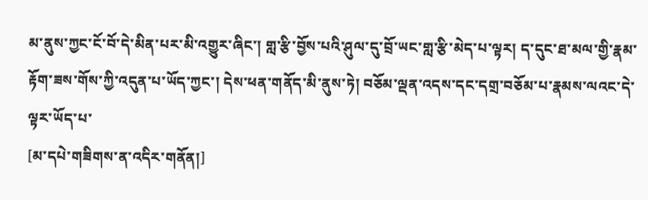མ་ནུས་ཀྱང་ངོ་བོ་དེ་མིན་པར་མི་འགྱུར་ཞིང་། གླ་རྩི་བྱོས་པའི་ཤུལ་དུ་བྲོ་ཡང་གླ་རྩི་མེད་པ་ལྟར། ད་དུང་ཐ་མལ་གྱི་རྣམ་རྟོག་ཟས་གོས་ཀྱི་འདུན་པ་ཡོད་ཀྱང་། དེས་ཕན་གནོད་མི་ནུས་ཏེ། བཅོམ་ལྡན་འདས་དང་དགྲ་བཅོམ་པ་རྣམས་ལའང་དེ་ལྟར་ཡོད་པ་
[མ་དཔེ་གཟིགས་ན་འདིར་གནོན།]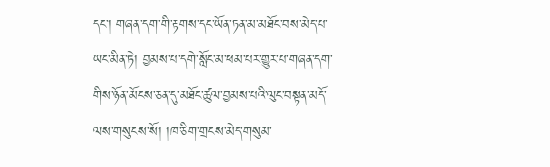དང་། གཞན་དག་གི་རྟགས་དང་ཡོན་ཏན་མ་མཐོང་བས་མེད་པ་ཡང་མིན་ཏེ། བྱམས་པ་དགེ་སློང་མ་ཕམ་པར་གྱུར་པ་གཞན་དག་གིས་ཉོན་མོངས་ཅན་དུ་མཐོང་ཚུལ་བྱམས་པའི་ལུང་བསྟན་མདོ་ལས་གསུངས་སོ། །ཁ་ཅིག་གྲངས་མེད་གསུམ་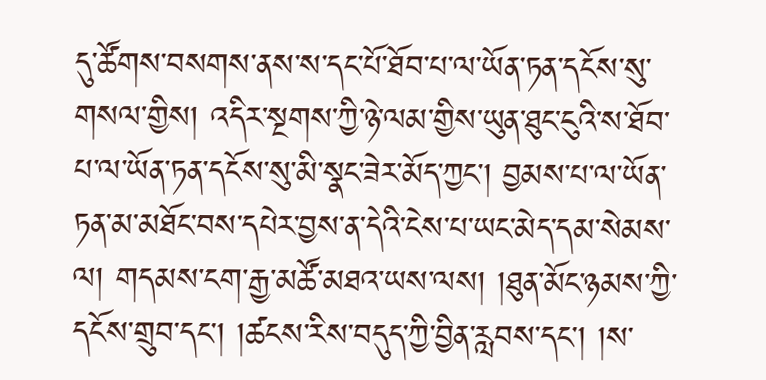དུ་ཚོགས་བསགས་ནས་ས་དང་པོ་ཐོབ་པ་ལ་ཡོན་ཏན་དངོས་སུ་གསལ་གྱིས། འདིར་སྔགས་ཀྱི་ཉེ་ལམ་གྱིས་ཡུན་ཐུང་ངུའི་ས་ཐོབ་པ་ལ་ཡོན་ཏན་དངོས་སུ་མི་སྣང་ཟེར་མོད་ཀྱང་། བྱམས་པ་ལ་ཡོན་ཏན་མ་མཐོང་བས་དཔེར་བྱས་ན་དེའི་ངེས་པ་ཡང་མེད་དམ་སེམས་ལ། གདམས་ངག་རྒྱ་མཚོ་མཐའ་ཡས་ལས། །ཐུན་མོང་ཉམས་ཀྱི་དངོས་གྲུབ་དང་། །ཚངས་རིས་བདུད་ཀྱི་བྱིན་རླབས་དང་། །ས་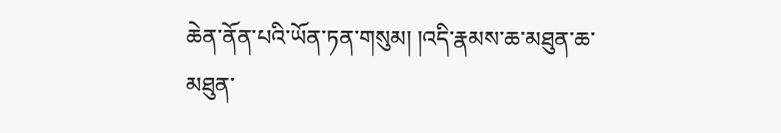ཆེན་ནོན་པའི་ཡོན་ཏན་གསུམ། །འདི་རྣམས་ཆ་མཐུན་ཆ་མཐུན་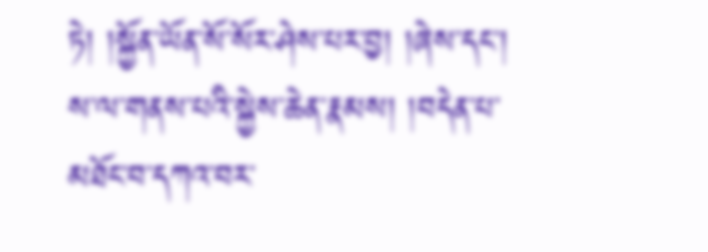ཏེ། །སྐྱོན་ཡོན་སོ་སོར་ཤེས་པར་བྱ། །ཞེས་དང་། ས་ལ་གནས་པའི་སྐྱེས་ཆེན་རྣམས། །བདེན་པ་མཐོང་བ་དཀའ་བར་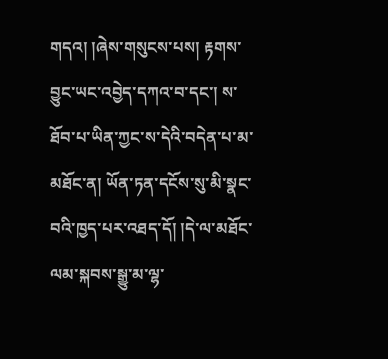གདའ། །ཞེས་གསུངས་པས། རྟགས་བྱུང་ཡང་འབྱེད་དཀའ་བ་དང་། ས་ཐོབ་པ་ཡིན་ཀྱང་ས་དེའི་བདེན་པ་མ་མཐོང་ན། ཡོན་ཏན་དངོས་སུ་མི་སྣང་བའི་ཁྱད་པར་འཐད་དོ། །དེ་ལ་མཐོང་ལམ་སྐབས་སྒྱུ་མ་ལྷ་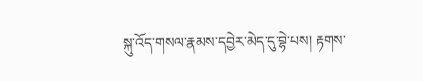སྐུ་འོད་གསལ་རྣམས་དབྱེར་མེད་དུ་བྷེ་པས། རྟགས་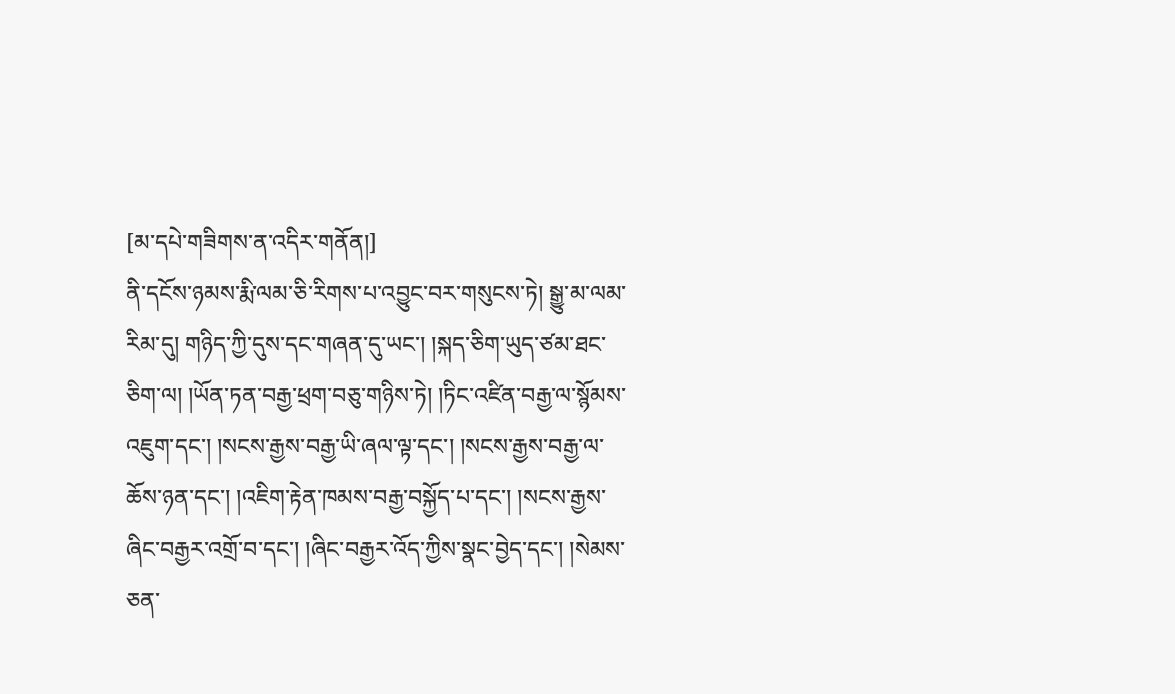[མ་དཔེ་གཟིགས་ན་འདིར་གནོན།]
ནི་དངོས་ཉམས་རྨི་ལམ་ཅི་རིགས་པ་འབྱུང་བར་གསུངས་ཏེ། སྒྱུ་མ་ལམ་རིམ་དུ། གཉིད་ཀྱི་དུས་དང་གཞན་དུ་ཡང་། །སྐད་ཅིག་ཡུད་ཙམ་ཐང་ཅིག་ལ། །ཡོན་ཏན་བརྒྱ་ཕྲག་བཅུ་གཉིས་ཏེ། །ཏིང་འཛིན་བརྒྱ་ལ་སྙོམས་འཇུག་དང་། །སངས་རྒྱས་བརྒྱ་ཡི་ཞལ་ལྟ་དང་། །སངས་རྒྱས་བརྒྱ་ལ་ཆོས་ཉན་དང་། །འཇིག་རྟེན་ཁམས་བརྒྱ་བསྐྱོད་པ་དང་། །སངས་རྒྱས་ཞིང་བརྒྱར་འགྲོ་བ་དང་། །ཞིང་བརྒྱར་འོད་ཀྱིས་སྣང་བྱེད་དང་། །སེམས་ཅན་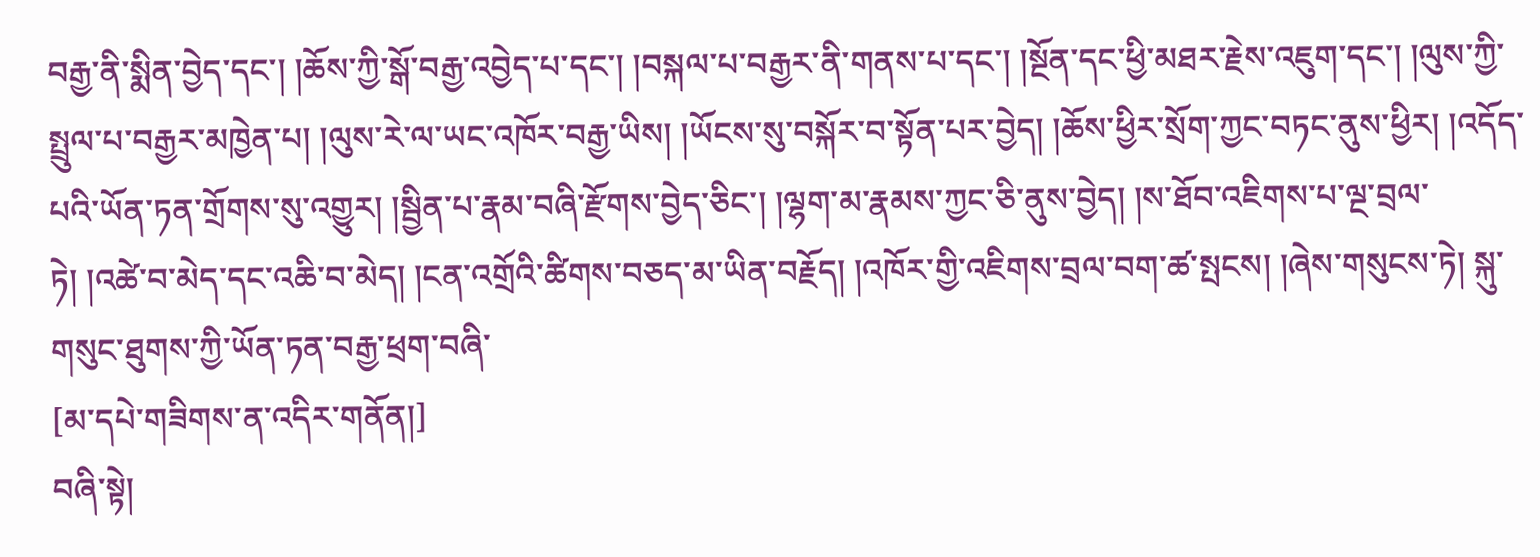བརྒྱ་ནི་སྨིན་བྱེད་དང་། །ཆོས་ཀྱི་སྒོ་བརྒྱ་འབྱེད་པ་དང་། །བསྐལ་པ་བརྒྱར་ནི་གནས་པ་དང་། །སྔོན་དང་ཕྱི་མཐར་རྗེས་འཇུག་དང་། །ལུས་ཀྱི་སྤྲུལ་པ་བརྒྱར་མཁྱེན་པ། །ལུས་རེ་ལ་ཡང་འཁོར་བརྒྱ་ཡིས། །ཡོངས་སུ་བསྐོར་བ་སྟོན་པར་བྱེད། །ཆོས་ཕྱིར་སྲོག་ཀྱང་བཏང་ནུས་ཕྱིར། །འདོད་པའི་ཡོན་ཏན་གྲོགས་སུ་འགྱུར། །སྦྱིན་པ་རྣམ་བཞི་རྫོགས་བྱེད་ཅིང་། །ལྷག་མ་རྣམས་ཀྱང་ཅི་ནུས་བྱེད། །ས་ཐོབ་འཇིགས་པ་ལྔ་བྲལ་ཏེ། །འཚེ་བ་མེད་དང་འཆི་བ་མེད། །ངན་འགྲོའི་ཚིགས་བཅད་མ་ཡིན་བརྗོད། །འཁོར་གྱི་འཇིགས་བྲལ་བག་ཚ་སྤངས། །ཞེས་གསུངས་ཏེ། སྐུ་གསུང་ཐུགས་ཀྱི་ཡོན་ཏན་བརྒྱ་ཕྲག་བཞི་
[མ་དཔེ་གཟིགས་ན་འདིར་གནོན།]
བཞི་སྟེ།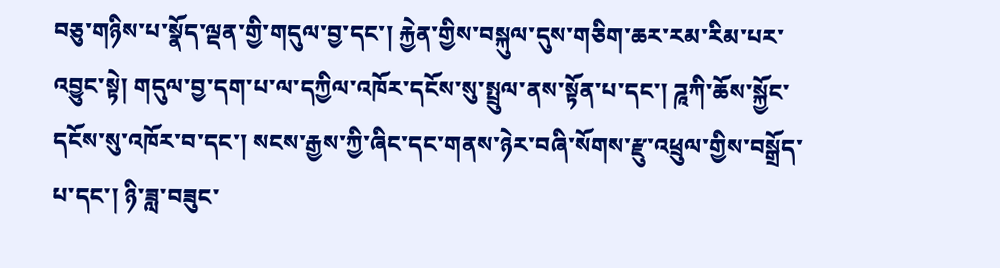བཅུ་གཉིས་པ་སྣོད་ལྡན་གྱི་གདུལ་བྱ་དང་། རྐྱེན་གྱིས་བསྐུལ་དུས་གཅིག་ཆར་རམ་རིམ་པར་འབྱུང་སྟེ། གདུལ་བྱ་དག་པ་ལ་དཀྱིལ་འཁོར་དངོས་སུ་སྤྲུལ་ནས་སྟོན་པ་དང་། ཌཱཀི་ཆོས་སྐྱོང་དངོས་སུ་འཁོར་བ་དང་། སངས་རྒྱས་ཀྱི་ཞིང་དང་གནས་ཉེར་བཞི་སོགས་རྫུ་འཕྲུལ་གྱིས་བསྒྲོད་པ་དང་། ཉི་ཟླ་བཟུང་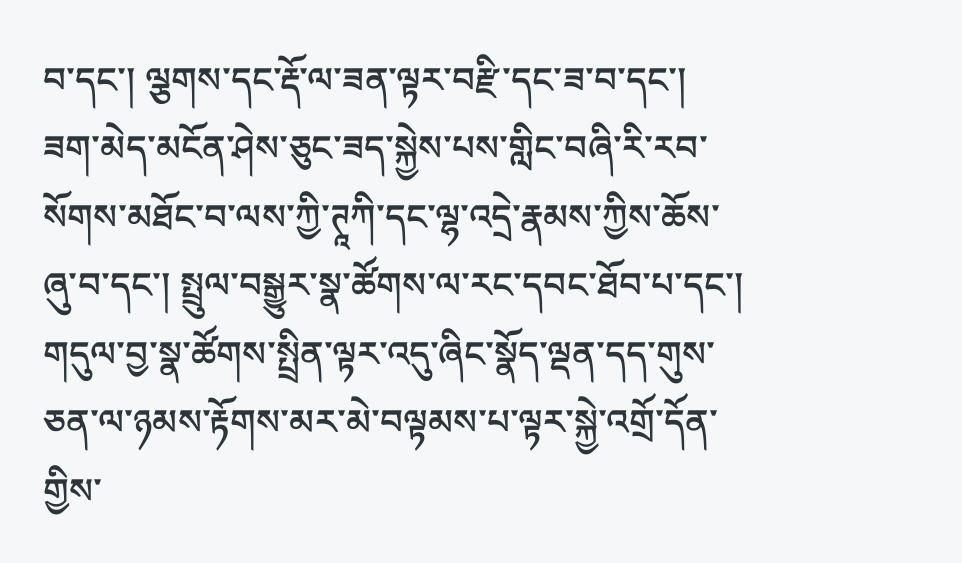བ་དང་། ལྕགས་དང་རྡོ་ལ་ཟན་ལྟར་བརྫི་དང་ཟ་བ་དང་། ཟག་མེད་མངོན་ཤེས་ཅུང་ཟད་སྐྱེས་པས་གླིང་བཞི་རི་རབ་སོགས་མཐོང་བ་ལས་ཀྱི་ཊཱཀི་དང་ལྷ་འདྲེ་རྣམས་ཀྱིས་ཆོས་ཞུ་བ་དང་། སྤྲུལ་བསྒྱུར་སྣ་ཚོགས་ལ་རང་དབང་ཐོབ་པ་དང་། གདུལ་བྱ་སྣ་ཚོགས་སྤྲིན་ལྟར་འདུ་ཞིང་སྣོད་ལྡན་དད་གུས་ཅན་ལ་ཉམས་རྟོགས་མར་མེ་བལྟམས་པ་ལྟར་སྐྱེ་འགྲོ་དོན་གྱིས་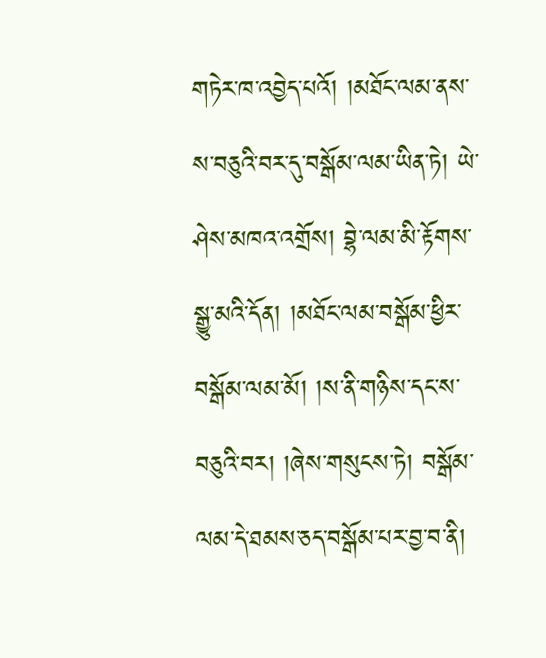གཏེར་ཁ་འབྱེད་པའོ། །མཐོང་ལམ་ནས་ས་བཅུའི་བར་དུ་བསྒོམ་ལམ་ཡིན་ཏེ། ཡེ་ཤེས་མཁའ་འགྲོས། བྷེ་ལམ་མི་རྟོགས་སྒྱུ་མའི་དོན། །མཐོང་ལམ་བསྒོམ་ཕྱིར་བསྒོམ་ལམ་མོ། །ས་ནི་གཉིས་དང་ས་བཅུའི་བར། །ཞེས་གསུངས་ཏེ། བསྒོམ་ལམ་དེ་ཐམས་ཅད་བསྒོམ་པར་བྱ་བ་ནི།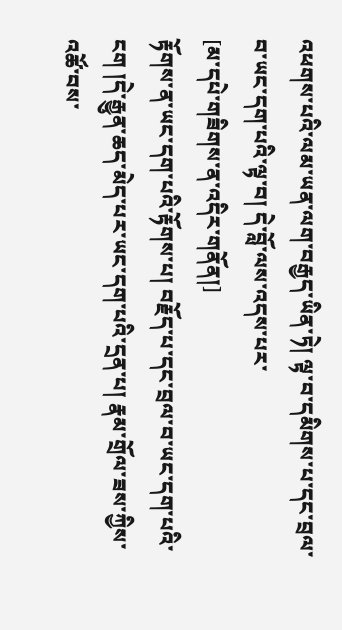འཕགས་པའི་ལམ་ཡན་ལག་བརྒྱད་ཡིན་ཏེ། ལྟ་བ་དམིགས་པ་དང་བྲལ་བ་ཡང་དག་པའི་ལྟ་བ། དེ་བློ་ལས་འདས་པར་
[མ་དཔེ་གཟིགས་ན་འདིར་གནོན།]
རྟོགས་ན་ཡང་དག་པའི་རྟོགས་པ། བརྗོད་པ་དང་བྲལ་བ་ཡང་དག་པའི་ངག །དེ་རྒྱུན་ཆད་མེད་པར་ཡང་དག་པའི་དྲན་པ། རྣམ་གྲོལ་ཟས་ཀྱིས་འཚོ་བས་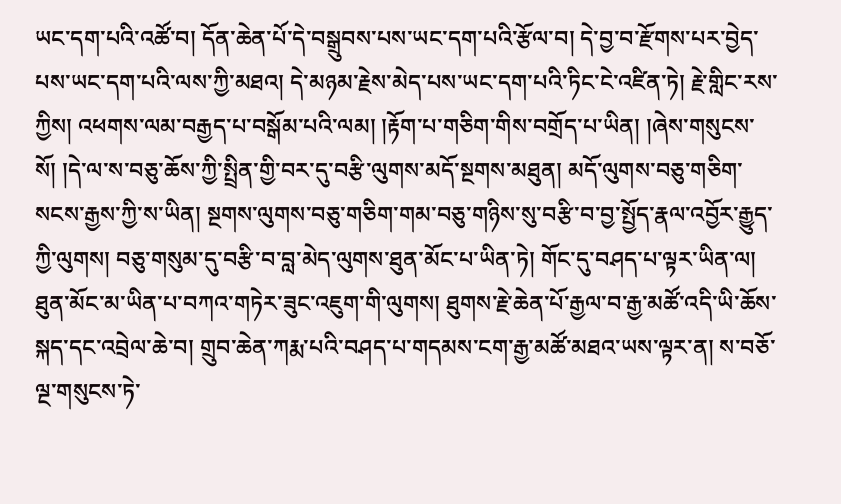ཡང་དག་པའི་འཚོ་བ། དོན་ཆེན་པོ་དེ་བསྒྲུབས་པས་ཡང་དག་པའི་རྩོལ་བ། དེ་བྱ་བ་རྫོགས་པར་བྱེད་པས་ཡང་དག་པའི་ལས་ཀྱི་མཐའ། དེ་མཉམ་རྗེས་མེད་པས་ཡང་དག་པའི་ཏིང་ངེ་འཛིན་ཏེ། རྗེ་གླིང་རས་ཀྱིས། འཕགས་ལམ་བརྒྱད་པ་བསྒོམ་པའི་ལམ། །རྟོག་པ་གཅིག་གིས་བགྲོད་པ་ཡིན། །ཞེས་གསུངས་སོ། །དེ་ལ་ས་བཅུ་ཆོས་ཀྱི་སྤྲིན་གྱི་བར་དུ་བརྩི་ལུགས་མདོ་སྔགས་མཐུན། མདོ་ལུགས་བཅུ་གཅིག་སངས་རྒྱས་ཀྱི་ས་ཡིན། སྔགས་ལུགས་བཅུ་གཅིག་གམ་བཅུ་གཉིས་སུ་བརྩི་བ་བྱ་སྤྱོད་རྣལ་འབྱོར་རྒྱུད་ཀྱི་ལུགས། བཅུ་གསུམ་དུ་བརྩི་བ་བླ་མེད་ལུགས་ཐུན་མོང་པ་ཡིན་ཏེ། གོང་དུ་བཤད་པ་ལྟར་ཡིན་ལ། ཐུན་མོང་མ་ཡིན་པ་བཀའ་གཏེར་ཟུང་འཇུག་གི་ལུགས། ཐུགས་རྗེ་ཆེན་པོ་རྒྱལ་བ་རྒྱ་མཚོ་འདི་ཡི་ཆོས་སྐད་དང་འབྲེལ་ཆེ་བ། གྲུབ་ཆེན་ཀརྨ་པའི་བཤད་པ་གདམས་ངག་རྒྱ་མཚོ་མཐའ་ཡས་ལྟར་ན། ས་བཅོ་ལྔ་གསུངས་ཏེ་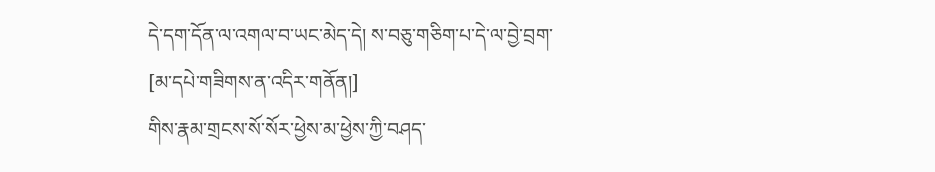དེ་དག་དོན་ལ་འགལ་བ་ཡང་མེད་དེ། ས་བཅུ་གཅིག་པ་དེ་ལ་བྱེ་བྲག་
[མ་དཔེ་གཟིགས་ན་འདིར་གནོན།]
གིས་རྣམ་གྲངས་སོ་སོར་ཕྱེས་མ་ཕྱེས་ཀྱི་བཤད་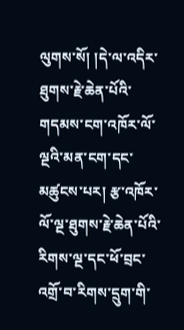ལུགས་སོ། །དེ་ལ་འདིར་ཐུགས་རྗེ་ཆེན་པོའི་གདམས་ངག་འཁོར་ལོ་ལྔའི་མན་ངག་དང་མཚུངས་པར། རྩ་འཁོར་ལོ་ལྔ་ཐུགས་རྗེ་ཆེན་པོའི་རིགས་ལྔ་དང་ཕོ་བྲང་འགྲོ་བ་རིགས་དྲུག་གི་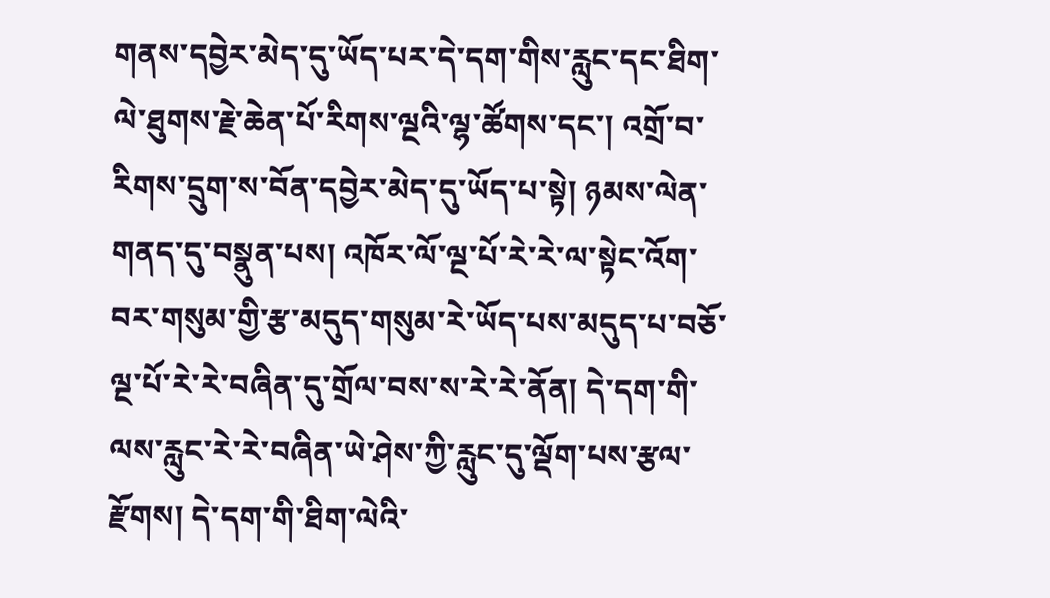གནས་དབྱེར་མེད་དུ་ཡོད་པར་དེ་དག་གིས་རླུང་དང་ཐིག་ལེ་ཐུགས་རྗེ་ཆེན་པོ་རིགས་ལྔའི་ལྷ་ཚོགས་དང་། འགྲོ་བ་རིགས་དྲུག་ས་བོན་དབྱེར་མེད་དུ་ཡོད་པ་སྟེ། ཉམས་ལེན་གནད་དུ་བསྣུན་པས། འཁོར་ལོ་ལྔ་པོ་རེ་རེ་ལ་སྟེང་འོག་བར་གསུམ་གྱི་རྩ་མདུད་གསུམ་རེ་ཡོད་པས་མདུད་པ་བཅོ་ལྔ་པོ་རེ་རེ་བཞིན་དུ་གྲོལ་བས་ས་རེ་རེ་ནོན། དེ་དག་གི་ལས་རླུང་རེ་རེ་བཞིན་ཡེ་ཤེས་ཀྱི་རླུང་དུ་ལྡོག་པས་རྩལ་རྫོགས། དེ་དག་གི་ཐིག་ལེའི་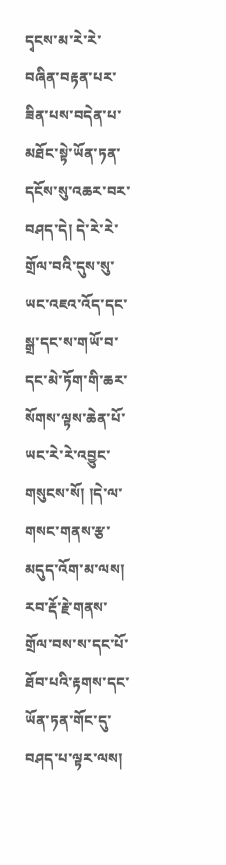དྭངས་མ་རེ་རེ་བཞིན་བརྟན་པར་ཟིན་པས་བདེན་པ་མཐོང་སྟེ་ཡོན་ཏན་དངོས་སུ་འཆར་བར་བཤད་དེ། དེ་རེ་རེ་གྲོལ་བའི་དུས་སུ་ཡང་འཇའ་འོད་དང་སྒྲ་དང་ས་གཡོ་བ་དང་མེ་ཏོག་གི་ཆར་སོགས་ལྟས་ཆེན་པོ་ཡང་རེ་རེ་འབྱུང་གསུངས་སོ། །དེ་ལ་གསང་གནས་རྩ་མདུད་འོག་མ་ལས། རབ་རྡོ་རྗེ་གནས་གྲོལ་བས་ས་དང་པོ་ཐོབ་པའི་རྟགས་དང་ཡོན་ཏན་གོང་དུ་བཤད་པ་ལྟར་ལས།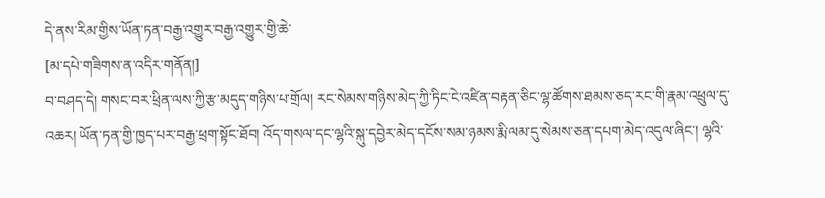དེ་ནས་རིམ་གྱིས་ཡོན་ཏན་བརྒྱ་འགྱུར་བརྒྱ་འགྱུར་གྱི་ཆེ་
[མ་དཔེ་གཟིགས་ན་འདིར་གནོན།]
བ་བཤད་དེ། གསང་བར་ཕྲིན་ལས་ཀྱི་རྩ་མདུད་གཉིས་པ་གྲོལ། རང་སེམས་གཉིས་མེད་ཀྱི་ཏིང་ངེ་འཛིན་བརྟན་ཅིང་ལྷ་ཚོགས་ཐམས་ཅད་རང་གི་རྣམ་འཕྲུལ་དུ་འཆར། ཡོན་ཏན་གྱི་ཁྱད་པར་བརྒྱ་ཕྲག་སྟོང་ཐོབ། འོད་གསལ་དང་ལྷའི་སྐུ་དབྱེར་མེད་དངོས་སམ་ཉམས་རྨི་ལམ་དུ་སེམས་ཅན་དཔག་མེད་འདུལ་ཞིང་། ལྷའི་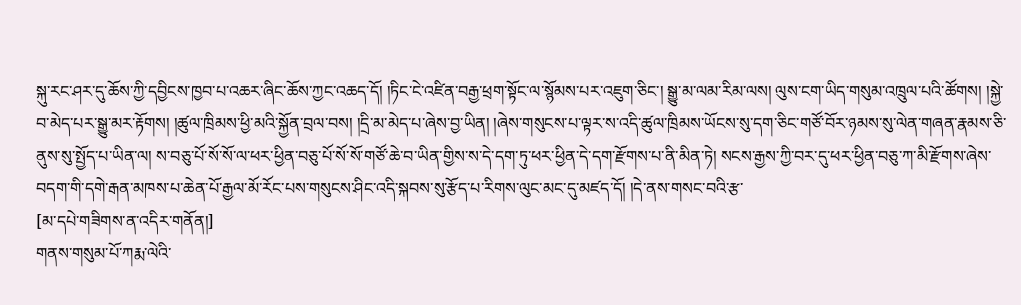སྐུ་རང་ཤར་དུ་ཆོས་ཀྱི་དབྱིངས་ཁྱབ་པ་འཆར་ཞིང་ཆོས་ཀྱང་འཆད་དོ། །ཏིང་ངེ་འཛིན་བརྒྱ་ཕྲག་སྟོང་ལ་སྙོམས་པར་འཇུག་ཅིང་། སྒྱུ་མ་ལམ་རིམ་ལས། ལུས་ངག་ཡིད་གསུམ་འཁྲུལ་པའི་ཚོགས། །སྐྱེ་བ་མེད་པར་སྒྱུ་མར་རྟོགས། །ཚུལ་ཁྲིམས་ཕྱི་མའི་སྐྱོན་བྲལ་བས། །དྲི་མ་མེད་པ་ཞེས་བྱ་ཡིན། །ཞེས་གསུངས་པ་ལྟར་ས་འདི་ཚུལ་ཁྲིམས་ཡོངས་སུ་དག་ཅིང་གཙོ་བོར་ཉམས་སུ་ལེན་གཞན་རྣམས་ཅི་ནུས་སུ་སྤྱོད་པ་ཡིན་ལ། ས་བཅུ་པོ་སོ་སོ་ལ་ཕར་ཕྱིན་བཅུ་པོ་སོ་སོ་གཙོ་ཆེ་བ་ཡིན་གྱིས་ས་དེ་དག་ཏུ་ཕར་ཕྱིན་དེ་དག་རྫོགས་པ་ནི་མིན་ཏེ། སངས་རྒྱས་ཀྱི་བར་དུ་ཕར་ཕྱིན་བཅུ་ཀ་མི་རྫོགས་ཞེས་བདག་གི་དགེ་རྒན་མཁས་པ་ཆེན་པོ་རྒྱལ་མོ་རོང་པས་གསུངས་ཤིང་འདི་སྐབས་སུ་རྩོད་པ་རིགས་ལུང་མང་དུ་མཛད་དོ། །དེ་ནས་གསང་བའི་རྩ་
[མ་དཔེ་གཟིགས་ན་འདིར་གནོན།]
གནས་གསུམ་པོ་ཀརྨ་ལེའི་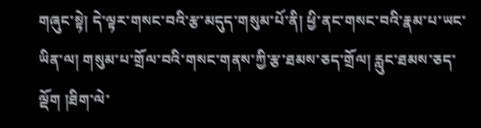གཞུང་སྟེ། དེ་ལྟར་གསང་བའི་རྩ་མདུད་གསུམ་པོ་ནི། ཕྱི་ནང་གསང་བའི་རྣམ་པ་ཡང་ཡིན་ལ། གསུམ་པ་གྲོལ་བའི་གསང་གནས་ཀྱི་རྩ་ཐམས་ཅད་གྲོལ། རླུང་ཐམས་ཅད་ལྡོག །ཐིག་ལེ་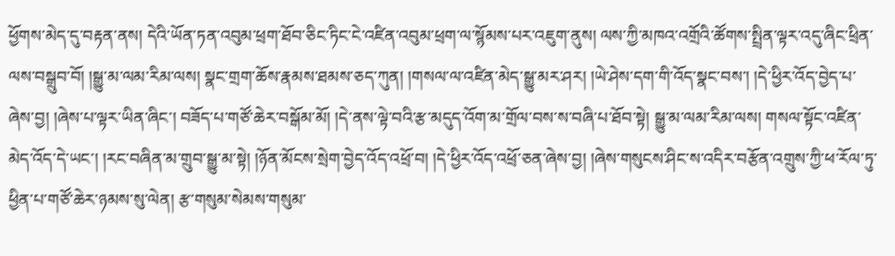ཕྱོགས་མེད་དུ་བརྟན་ནས། དེའི་ཡོན་ཏན་འབུམ་ཕྲག་ཐོབ་ཅིང་ཏིང་ངེ་འཛིན་འབུམ་ཕྲག་ལ་སྙོམས་པར་འཇུག་ནུས། ལས་ཀྱི་མཁའ་འགྲོའི་ཚོགས་སྤྲིན་ལྟར་འདུ་ཞིང་ཕྲིན་ལས་བསྒྲུབ་བོ། །སྒྱུ་མ་ལམ་རིམ་ལས། སྣང་གྲག་ཆོས་རྣམས་ཐམས་ཅད་ཀུན། །གསལ་ལ་འཛིན་མེད་སྒྱུ་མར་ཤར། །ཡེ་ཤེས་དག་གི་འོད་སྣང་བས་། །དེ་ཕྱིར་འོད་བྱེད་པ་ཞེས་བྱ། །ཞེས་པ་ལྟར་ཡིན་ཞིང་། བཟོད་པ་གཙོ་ཆེར་བསྒོམ་མོ། །དེ་ནས་ལྟེ་བའི་རྩ་མདུད་འོག་མ་གྲོལ་བས་ས་བཞི་པ་ཐོབ་སྟེ། སྒྱུ་མ་ལམ་རིམ་ལས། གསལ་སྟོང་འཛིན་མེད་འོད་དེ་ཡང་། །རང་བཞིན་མ་གྲུབ་སྒྱུ་མ་སྟེ། །ཉོན་མོངས་སྲེག་བྱེད་འོད་འཕྲོ་བ། །དེ་ཕྱིར་འོད་འཕྲོ་ཅན་ཞེས་བྱ། །ཞེས་གསུངས་ཤིང་ས་འདིར་བརྩོན་འགྲུས་ཀྱི་ཕ་རོལ་ཏུ་ཕྱིན་པ་གཙོ་ཆེར་ཉམས་སུ་ལེན། རྩ་གསུམ་སེམས་གསུམ་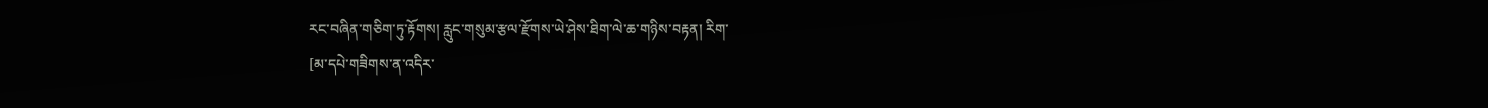རང་བཞིན་གཅིག་ཏུ་རྟོགས། རླུང་གསུམ་རྩལ་རྫོགས་ཡེ་ཤེས་ཐིག་ལེ་ཆ་གཉིས་བརྟན། རིག་
[མ་དཔེ་གཟིགས་ན་འདིར་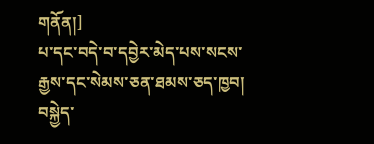གནོན།]
པ་དང་བདེ་བ་དབྱེར་མེད་པས་སངས་རྒྱས་དང་སེམས་ཅན་ཐམས་ཅད་ཁྱབ། བསྐྱེད་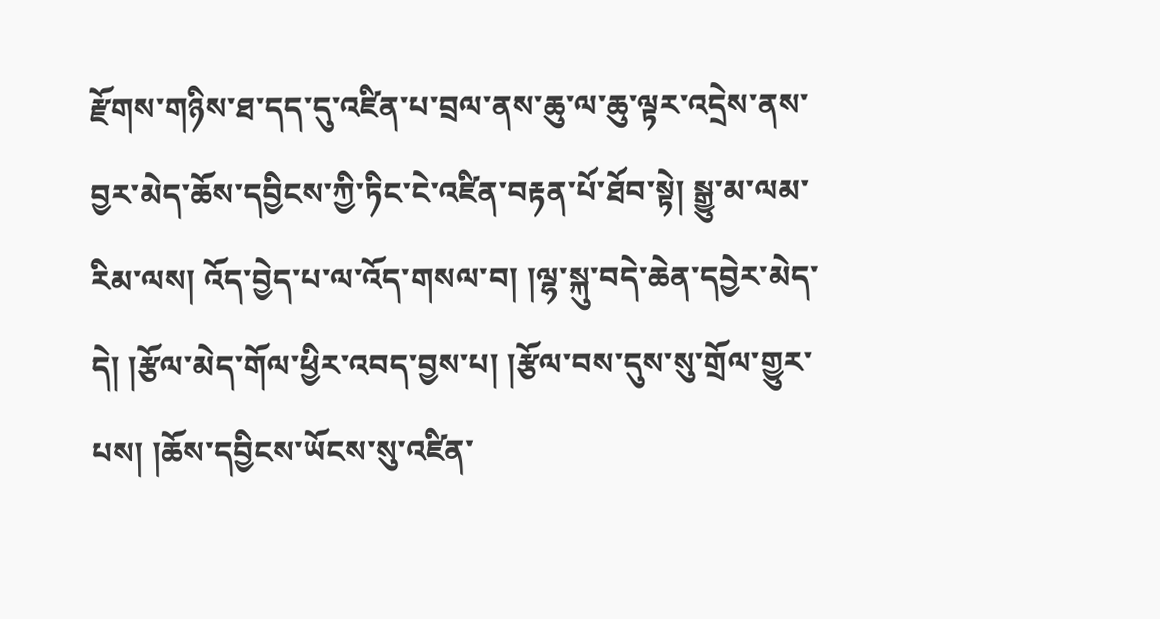རྫོགས་གཉིས་ཐ་དད་དུ་འཛིན་པ་བྲལ་ནས་ཆུ་ལ་ཆུ་ལྟར་འདྲེས་ནས་བྱར་མེད་ཆོས་དབྱིངས་ཀྱི་ཏིང་ངེ་འཛིན་བརྟན་པོ་ཐོབ་སྟེ། སྒྱུ་མ་ལམ་རིམ་ལས། འོད་བྱེད་པ་ལ་འོད་གསལ་བ། །ལྷ་སྐུ་བདེ་ཆེན་དབྱེར་མེད་དེ། །རྩོལ་མེད་གོལ་ཕྱིར་འབད་བྱས་པ། །རྩོལ་བས་དུས་སུ་གྲོལ་གྱུར་པས། །ཆོས་དབྱིངས་ཡོངས་སུ་འཛིན་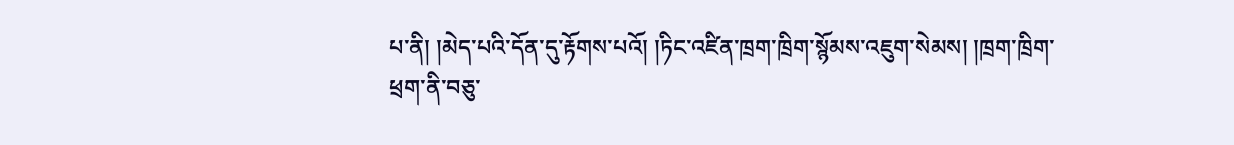པ་ནི། །མེད་པའི་དོན་དུ་རྟོགས་པའོ། །ཏིང་འཛིན་ཁྲག་ཁྲིག་སྙོམས་འཇུག་སེམས། །ཁྲག་ཁྲིག་ཕྲག་ནི་བཅུ་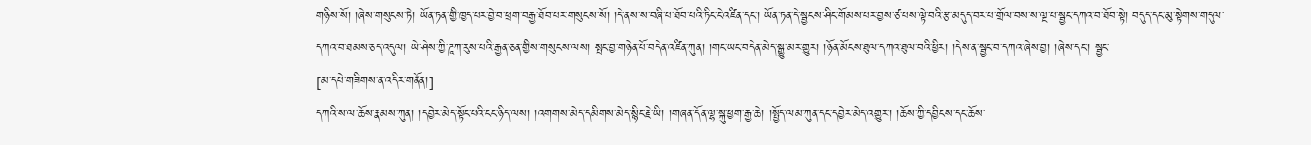གཉིས་སོ། །ཞེས་གསུངས་ཏེ། ཡོན་ཏན་གྱི་ཁྱད་པར་བྱེ་བ་ཕྲག་བརྒྱ་ཐོབ་པར་གསུངས་སོ། །དེ་ནས་ས་བཞི་པ་ཐོབ་པའི་ཏིང་ངེ་འཛིན་དང་། ཡོན་ཏན་དེ་སྦྱངས་ཤིང་གོམས་པར་བྱས་ཙ་པས་ལྟེ་བའི་རྩ་མདུད་བར་པ་གྲོལ་བས་ས་ལྔ་པ་སྦྱང་དཀའ་བ་ཐོབ་སྟེ། བདུད་དང་མུ་སྟེགས་གདུལ་དཀའ་བ་ཐམས་ཅད་འདུལ། ཡེ་ཤེས་ཀྱི་ཌཱཀ་རུས་པའི་རྒྱན་ཅན་གྱིས་གསུངས་ལས། སྤང་བྱ་གཉེན་པོ་བདེན་འཛིན་ཀུན། །གང་ཡང་བདེན་མེད་སྒྱུ་མར་གྱུར། །ཉོན་མོངས་ཐུལ་དཀའ་ཐུལ་བའི་ཕྱིར། །དེས་ན་སྦྱང་བ་དཀའ་ཞེས་བྱ། །ཞེས་དང་། སྦྱང་
[མ་དཔེ་གཟིགས་ན་འདིར་གནོན།]
དཀའི་ས་ལ་ཆོས་རྣམས་ཀུན། །དབྱེར་མེད་སྟོང་པའི་ངང་ཉིད་ལས། །འགགས་མེད་དམིགས་མེད་སྙིང་རྗེ་ཡི། །གཞན་དོན་ལྷ་སྐུ་ཕྱག་རྒྱ་ཆེ། །སྤྱོད་ལམ་ཀུན་དང་དབྱེར་མེད་འགྱུར་། །ཆོས་ཀྱི་དབྱིངས་དང་ཆོས་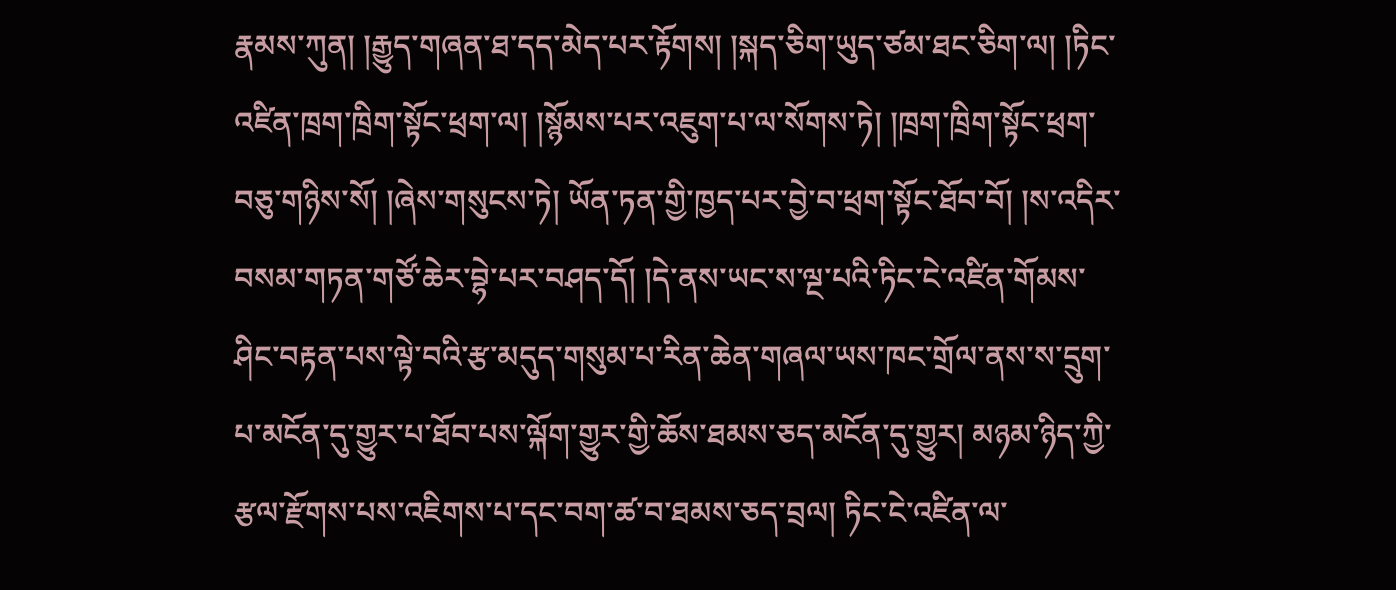རྣམས་ཀུན། །རྒྱུད་གཞན་ཐ་དད་མེད་པར་རྟོགས། །སྐད་ཅིག་ཡུད་ཙམ་ཐང་ཅིག་ལ། །ཏིང་འཛིན་ཁྲག་ཁྲིག་སྟོང་ཕྲག་ལ། །སྙོམས་པར་འཇུག་པ་ལ་སོགས་ཏེ། །ཁྲག་ཁྲིག་སྟོང་ཕྲག་བཅུ་གཉིས་སོ། །ཞེས་གསུངས་ཏེ། ཡོན་ཏན་གྱི་ཁྱད་པར་བྱེ་བ་ཕྲག་སྟོང་ཐོབ་བོ། །ས་འདིར་བསམ་གཏན་གཙོ་ཆེར་བྷེ་པར་བཤད་དོ། །དེ་ནས་ཡང་ས་ལྔ་པའི་ཏིང་ངེ་འཛིན་གོམས་ཤིང་བརྟན་པས་ལྟེ་བའི་རྩ་མདུད་གསུམ་པ་རིན་ཆེན་གཞལ་ཡས་ཁང་གྲོལ་ནས་ས་དྲུག་པ་མངོན་དུ་གྱུར་པ་ཐོབ་པས་ལྐོག་གྱུར་གྱི་ཆོས་ཐམས་ཅད་མངོན་དུ་གྱུར། མཉམ་ཉིད་ཀྱི་རྩལ་རྫོགས་པས་འཇིགས་པ་དང་བག་ཚ་བ་ཐམས་ཅད་བྲལ། ཏིང་ངེ་འཛིན་ལ་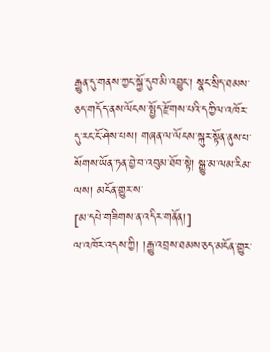རྒྱུན་དུ་གནས་ཀྱང་སྐྱོ་དུབ་མི་འབྱུང་། སྣང་སྲིད་ཐམས་ཅད་གདོད་ནས་ལོངས་སྤྱོད་རྫོགས་པའི་དཀྱིལ་འཁོར་དུ་རང་ངོ་ཤེས་པས། གཞན་ལ་ལོངས་སྐུར་སྟོན་ནུས་པ་སོགས་ཡོན་ཏན་བྱེ་བ་འབུམ་ཐོབ་སྟེ། སྒྱུ་མ་ལམ་རིམ་ལས། མངོན་གྱུར་ས་
[མ་དཔེ་གཟིགས་ན་འདིར་གནོན།]
ལ་འཁོར་འདས་ཀྱི། །རྒྱུ་འབྲས་ཐམས་ཅད་མངོན་གྱུར་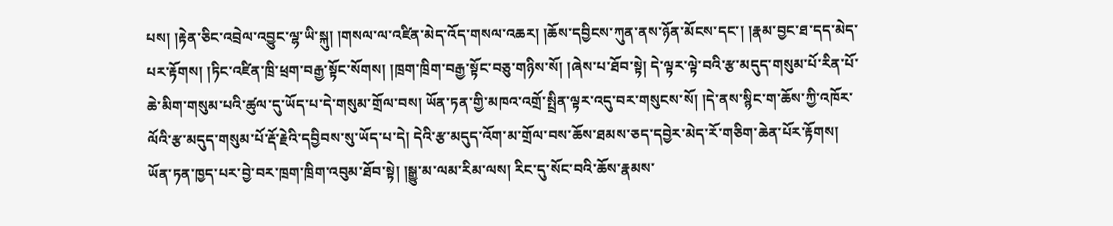པས། །རྟེན་ཅིང་འབྲེལ་འབྱུང་ལྷ་ཡི་སྐུ། །གསལ་ལ་འཛིན་མེད་འོད་གསལ་འཆར། །ཆོས་དབྱིངས་ཀུན་ནས་ཉོན་མོངས་དང་། །རྣམ་བྱང་ཐ་དད་མེད་པར་རྟོགས། །ཏིང་འཛིན་ཁྲི་ཕྲག་བརྒྱ་སྟོང་སོགས། །ཁྲག་ཁྲིག་བརྒྱ་སྟོང་བཅུ་གཉིས་སོ། །ཞེས་པ་ཐོབ་སྟེ། དེ་ལྟར་ལྟེ་བའི་རྩ་མདུད་གསུམ་པོ་རིན་པོ་ཆེ་མིག་གསུམ་པའི་ཚུལ་དུ་ཡོད་པ་དེ་གསུམ་གྲོལ་བས། ཡོན་ཏན་གྱི་མཁའ་འགྲོ་སྤྲིན་ལྟར་འདུ་བར་གསུངས་སོ། །དེ་ནས་སྙིང་ག་ཆོས་ཀྱི་འཁོར་ལོའི་རྩ་མདུད་གསུམ་པོ་རྡོ་རྗེའི་དབྱིབས་སུ་ཡོད་པ་དེ། དེའི་རྩ་མདུད་འོག་མ་གྲོལ་བས་ཆོས་ཐམས་ཅད་དབྱེར་མེད་རོ་གཅིག་ཆེན་པོར་རྟོགས། ཡོན་ཏན་ཁྱད་པར་བྱེ་བར་ཁྲག་ཁྲིག་འབུམ་ཐོབ་སྟེ། །སྒྱུ་མ་ལམ་རིམ་ལས། རིང་དུ་སོང་བའི་ཆོས་རྣམས་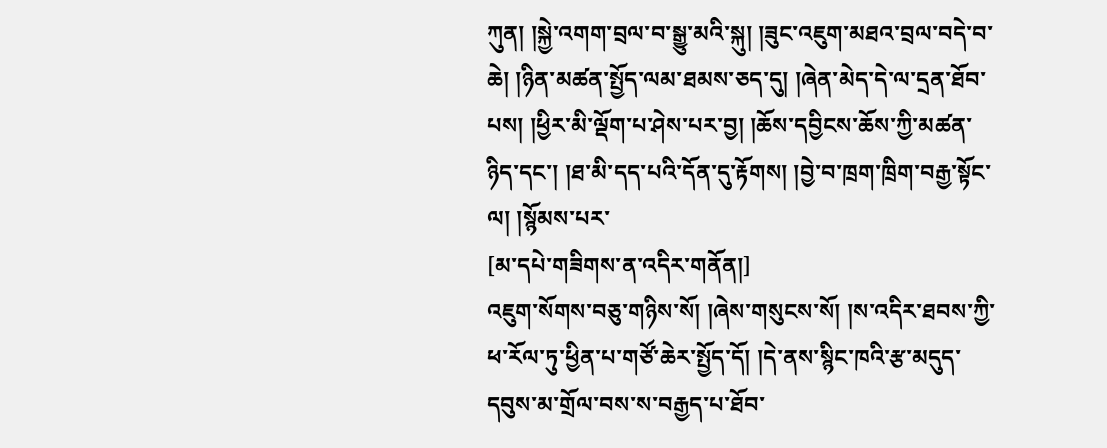ཀུན། །སྐྱེ་འགག་བྲལ་བ་སྒྱུ་མའི་སྐུ། །ཟུང་འཇུག་མཐའ་བྲལ་བདེ་བ་ཆེ། །ཉིན་མཚན་སྤྱོད་ལམ་ཐམས་ཅད་དུ། །ཞེན་མེད་དེ་ལ་དྲན་ཐོབ་པས། །ཕྱིར་མི་ལྡོག་པ་ཤེས་པར་བྱ། །ཆོས་དབྱིངས་ཆོས་ཀྱི་མཚན་ཉིད་དང་། །ཐ་མི་དད་པའི་དོན་དུ་རྟོགས། །བྱེ་བ་ཁྲག་ཁྲིག་བརྒྱ་སྟོང་ལ། །སྙོམས་པར་
[མ་དཔེ་གཟིགས་ན་འདིར་གནོན།]
འཇུག་སོགས་བཅུ་གཉིས་སོ། །ཞེས་གསུངས་སོ། །ས་འདིར་ཐབས་ཀྱི་ཕ་རོལ་ཏུ་ཕྱིན་པ་གཙོ་ཆེར་སྤྱོད་དོ། །དེ་ནས་སྙིང་ཁའི་རྩ་མདུད་དབུས་མ་གྲོལ་བས་ས་བརྒྱད་པ་ཐོབ་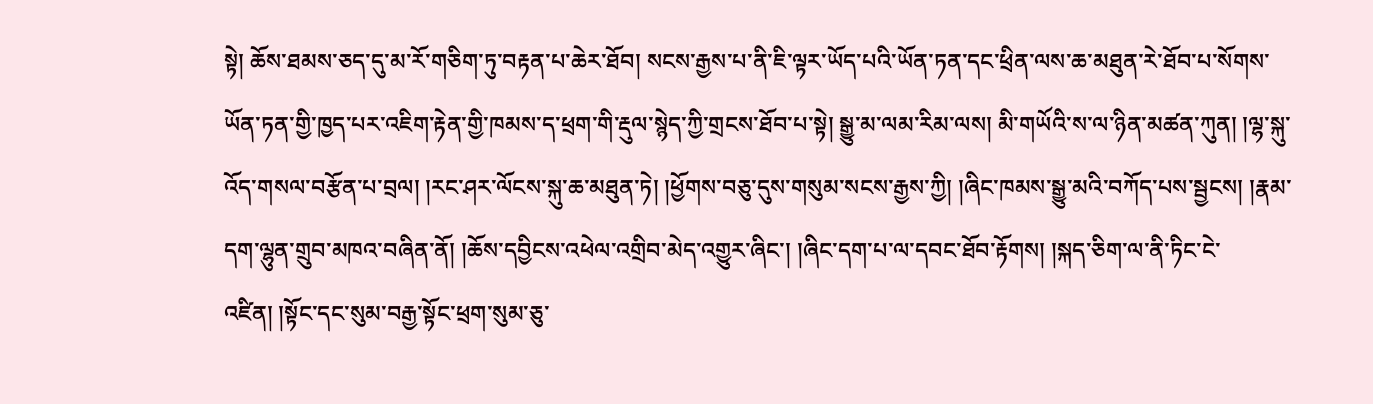སྟེ། ཆོས་ཐམས་ཅད་དུ་མ་རོ་གཅིག་ཏུ་བརྟན་པ་ཆེར་ཐོབ། སངས་རྒྱས་པ་ནི་ཇི་ལྟར་ཡོད་པའི་ཡོན་ཏན་དང་ཕྲིན་ལས་ཆ་མཐུན་རེ་ཐོབ་པ་སོགས་ཡོན་ཏན་གྱི་ཁྱད་པར་འཇིག་རྟེན་གྱི་ཁམས་ད་ཕྲག་གི་རྡུལ་སྙེད་ཀྱི་གྲངས་ཐོབ་པ་སྟེ། སྒྱུ་མ་ལམ་རིམ་ལས། མི་གཡོའི་ས་ལ་ཉིན་མཚན་ཀུན། །ལྷ་སྐུ་འོད་གསལ་བརྩོན་པ་བྲལ། །རང་ཤར་ལོངས་སྐུ་ཆ་མཐུན་ཏེ། །ཕྱོགས་བཅུ་དུས་གསུམ་སངས་རྒྱས་ཀྱི། །ཞིང་ཁམས་སྒྱུ་མའི་བཀོད་པས་སྦྱངས། །རྣམ་དག་ལྷུན་གྲུབ་མཁའ་བཞིན་ནོ། །ཆོས་དབྱིངས་འཕེལ་འགྲིབ་མེད་འགྱུར་ཞིང་། །ཞིང་དག་པ་ལ་དབང་ཐོབ་རྟོགས། །སྐད་ཅིག་ལ་ནི་ཏིང་ངེ་འཛིན། །སྟོང་དང་སུམ་བརྒྱ་སྟོང་ཕྲག་སུམ་ཅུ་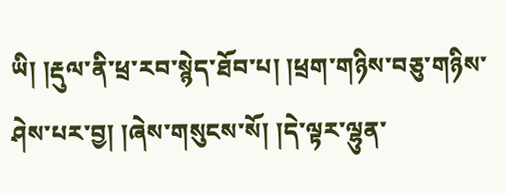ཡི། །རྡུལ་ནི་ཕྲ་རབ་སྙེད་ཐོབ་པ། །ཕྲག་གཉིས་བཅུ་གཉིས་ཤེས་པར་བྱ། །ཞེས་གསུངས་སོ། །དེ་ལྟར་ལྷུན་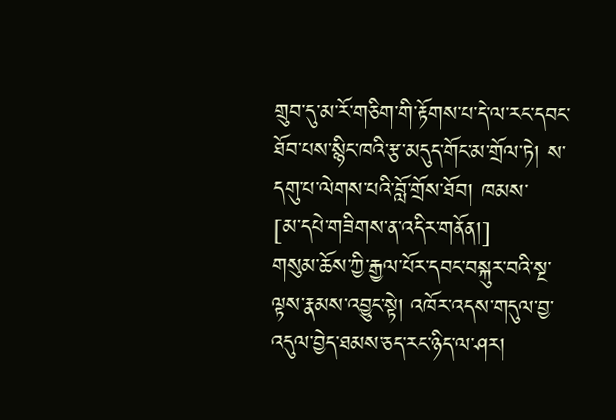གྲུབ་དུ་མ་རོ་གཅིག་གི་རྟོགས་པ་དེ་ལ་རང་དབང་ཐོབ་པས་སྙིང་ཁའི་རྩ་མདུད་གོང་མ་གྲོལ་ཏེ། ས་དགུ་པ་ལེགས་པའི་བློ་གྲོས་ཐོབ། ཁམས་
[མ་དཔེ་གཟིགས་ན་འདིར་གནོན།]
གསུམ་ཆོས་ཀྱི་རྒྱལ་པོར་དབང་བསྐུར་བའི་སྔ་ལྟས་རྣམས་འབྱུང་སྟེ། འཁོར་འདས་གདུལ་བྱ་འདུལ་བྱེད་ཐམས་ཅད་རང་ཉིད་ལ་ཤར།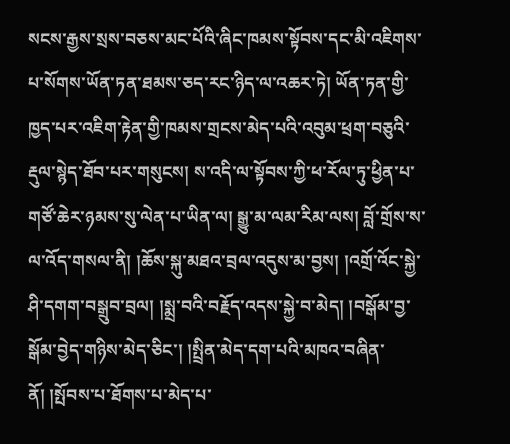སངས་རྒྱས་སྲས་བཅས་མང་པོའི་ཞིང་ཁམས་སྟོབས་དང་མི་འཇིགས་པ་སོགས་ཡོན་ཏན་ཐམས་ཅད་རང་ཉིད་ལ་འཆར་ཏེ། ཡོན་ཏན་གྱི་ཁྱད་པར་འཇིག་རྟེན་གྱི་ཁམས་གྲངས་མེད་པའི་འབུམ་ཕྲག་བཅུའི་རྡུལ་སྙེད་ཐོབ་པར་གསུངས། ས་འདི་ལ་སྟོབས་ཀྱི་ཕ་རོལ་ཏུ་ཕྱིན་པ་གཙོ་ཆེར་ཉམས་སུ་ལེན་པ་ཡིན་ལ། སྒྱུ་མ་ལམ་རིམ་ལས། བློ་གྲོས་ས་ལ་འོད་གསལ་ནི། །ཆོས་སྐུ་མཐའ་བྲལ་འདུས་མ་བྱས། །འགྲོ་འོང་སྐྱེ་ཤི་དགག་བསྒྲུབ་བྲལ། །སྨྲ་བའི་བརྗོད་འདས་སྐྱེ་བ་མེད། །བསྒོམ་བྱ་སྒོམ་བྱེད་གཉིས་མེད་ཅིང་། །སྤྲིན་མེད་དག་པའི་མཁའ་བཞིན་ནོ། །སྤོབས་པ་ཐོགས་པ་མེད་པ་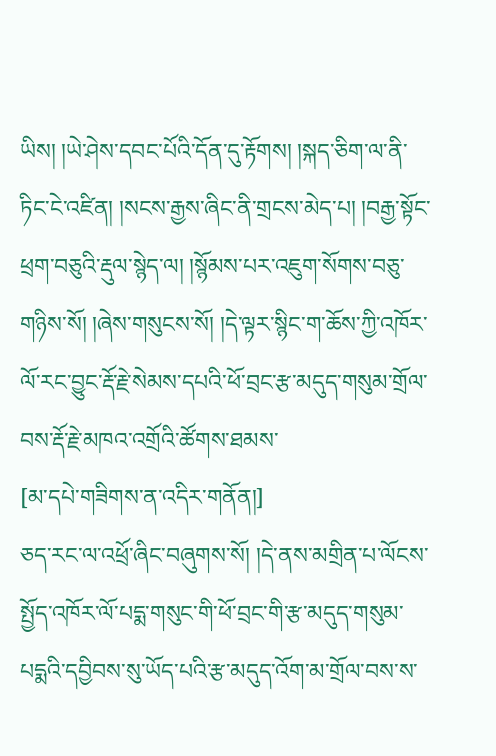ཡིས། །ཡེ་ཤེས་དབང་པོའི་དོན་དུ་རྟོགས། །སྐད་ཅིག་ལ་ནི་ཏིང་ངེ་འཛིན། །སངས་རྒྱས་ཞིང་ནི་གྲངས་མེད་པ། །བརྒྱ་སྟོང་ཕྲག་བཅུའི་རྡུལ་སྙེད་ལ། །སྙོམས་པར་འཇུག་སོགས་བཅུ་གཉིས་སོ། །ཞེས་གསུངས་སོ། །དེ་ལྟར་སྙིང་ག་ཆོས་ཀྱི་འཁོར་ལོ་རང་བྱུང་རྡོ་རྗེ་སེམས་དཔའི་ཕོ་བྲང་རྩ་མདུད་གསུམ་གྲོལ་བས་རྡོ་རྗེ་མཁའ་འགྲོའི་ཚོགས་ཐམས་
[མ་དཔེ་གཟིགས་ན་འདིར་གནོན།]
ཅད་རང་ལ་འཕྲོ་ཞིང་བཞུགས་སོ། །དེ་ནས་མགྲིན་པ་ལོངས་སྤྱོད་འཁོར་ལོ་པདྨ་གསུང་གི་ཕོ་བྲང་གི་རྩ་མདུད་གསུམ་པདྨའི་དབྱིབས་སུ་ཡོད་པའི་རྩ་མདུད་འོག་མ་གྲོལ་བས་ས་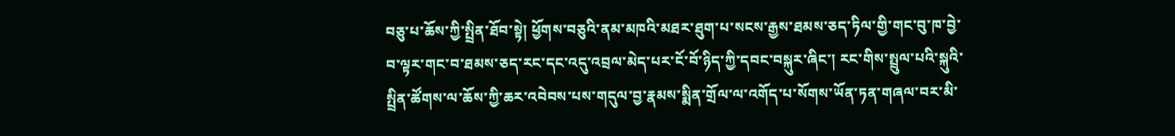བཅུ་པ་ཆོས་ཀྱི་སྤྲིན་ཐོབ་སྟེ། ཕྱོགས་བཅུའི་ནམ་མཁའི་མཐར་ཐུག་པ་སངས་རྒྱས་ཐམས་ཅད་ཏིལ་གྱི་གང་བུ་ཁ་བྱེ་བ་ལྟར་གང་བ་ཐམས་ཅད་རང་དང་འདུ་འབྲལ་མེད་པར་ངོ་བོ་ཉིད་ཀྱི་དབང་བསྐུར་ཞིང་། རང་གིས་སྤྲུལ་པའི་སྐུའི་སྤྲིན་ཚོགས་ལ་ཆོས་ཀྱི་ཆར་འབེབས་པས་གདུལ་བྱ་རྣམས་སྨིན་གྲོལ་ལ་འགོད་པ་སོགས་ཡོན་ཏན་གཞལ་བར་མི་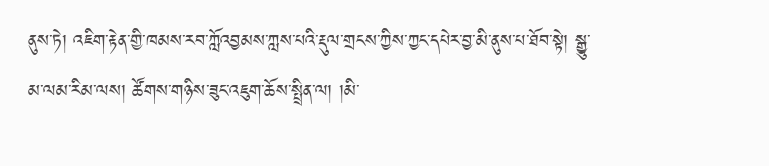ནུས་ཏེ། འཇིག་རྟེན་གྱི་ཁམས་རབ་ཀློའབྱམས་ཀླས་པའི་རྡུལ་གྲངས་ཀྱིས་ཀྱང་དཔེར་བྱ་མི་ནུས་པ་ཐོབ་སྟེ། སྒྱུ་མ་ལམ་རིམ་ལས། ཚོགས་གཉིས་ཟུང་འཇུག་ཆོས་སྤྲིན་ལ། །མི་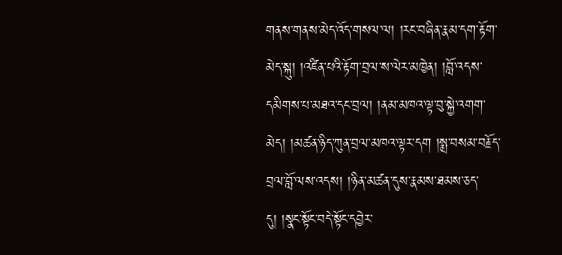གནས་གནས་མེད་འོད་གསལ་ལ། །རང་བཞིན་རྣམ་དག་རྟོག་མེད་སྐུ། །འཛིན་པའི་རྟོག་བྲལ་ས་ལེར་མཁྱེན། །བློ་འདས་དམིགས་པ་མཐའ་དང་བྲལ། །ནམ་མཁའ་ལྟ་བུ་སྐྱེ་འགག་མེད། །མཚན་ཉིད་ཀུན་བྲལ་མཁའ་ལྟར་དག །སྨྲ་བསམ་བརྗོད་བྲལ་བློ་ལས་འདས། །ཉིན་མཚན་དུས་རྣམས་ཐམས་ཅད་དུ། །སྣང་སྟོང་བདེ་སྟོང་དབྱེར་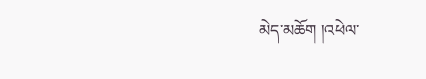མེད་མཆོག །འཕེལ་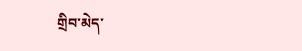གྲིབ་མེད་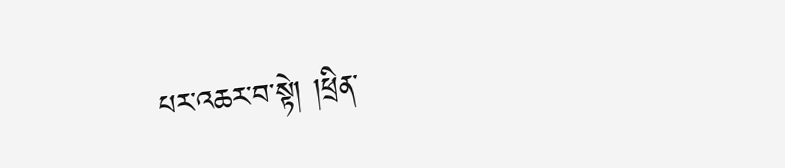པར་འཆར་བ་སྟེ། །ཕྲིན་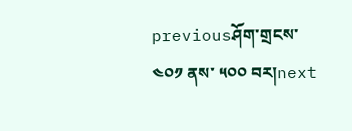previousཤོག་གྲངས་ ༤༠༡ ནས་ ༥༠༠ བར།next